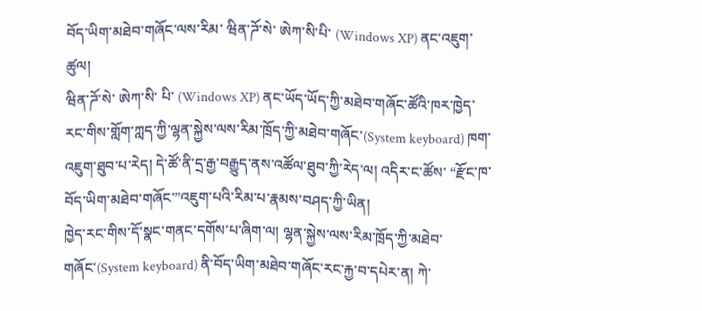བོད་ཡིག་མཐེབ་གཞོང་ལས་རིམ་ ཝིན་ཌོ་སེ་ ཨེཀ་སི་པི་ (Windows XP) ནང་འཇུག་ཚུལ།
ཝིན་ཌོ་སེ་ ཨེཀ་སི་ པི་ (Windows XP) ནང་ཡོད་ཡོད་ཀྱི་མཐེབ་གཞོང་ཚོའི་ཁར་ཁྱེད་རང་གིས་གློག་ཀླད་ཀྱི་ལྷན་སྐྱེས་ལས་རིམ་ཁྲོད་ཀྱི་མཐེབ་གཞོང་(System keyboard) ཁག་འཇུག་ཐུབ་པ་རེད། དེ་ཚོ་ནི་དྲ་རྒྱ་བརྒྱུད་ནས་འཚོལ་ཐུབ་ཀྱི་རེད་ལ། འདིར་ང་ཚོས་ “རྫོང་ཁ་བོད་ཡིག་མཐེབ་གཞོང་”འཇུག་པའི་རིམ་པ་རྣམས་བཤད་ཀྱི་ཡིན།
ཁྱེད་རང་གིས་དོ་སྣང་གནང་དགོས་པ་ཞིག་ལ། ལྷན་སྐྱེས་ལས་རིམ་ཁྲོད་ཀྱི་མཐེབ་གཞོང་(System keyboard) ནི་བོད་ཡིག་མཐེབ་གཞོང་རང་རྐྱ་བ་དཔེར་ན། ཀེ་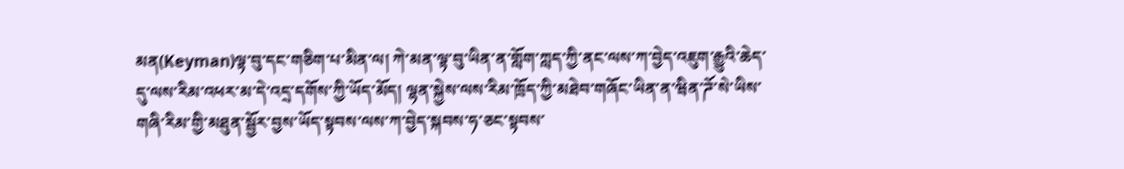མན(Keyman)ལྟ་བུ་དང་གཅིག་པ་མིན་ལ། ཀེ་མན་ལྟ་བུ་ཡིན་ན་གློག་ཀླད་ཀྱི་ནང་ལས་ཀ་བྱེད་འཇུག་རྒྱུའི་ཆེད་དུ་ལས་རིམ་འཕར་མ་དེ་འདྲ་དགོས་ཀྱི་ཡོད་མོད། ལྷན་སྐྱེས་ལས་རིམ་ཁྲོད་ཀྱི་མཐེབ་གཞོང་ཡིན་ན་ཝིན་ཌོ་སེ་ཡིས་གཞི་རིམ་གྱི་མཐུན་སྦྱོར་བྱས་ཡོད་སྟབས་ལས་ཀ་བྱེད་སྐབས་ཧ་ཅང་སྟབས་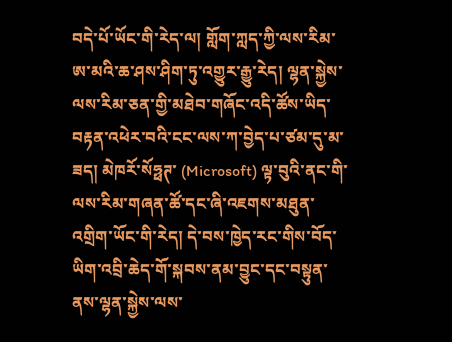བདེ་པོ་ཡོང་གི་རེད་ལ། གློག་ཀླད་ཀྱི་ལས་རིམ་ཨ་མའི་ཆ་ཤས་ཤིག་ཏུ་འགྱུར་རྒྱུ་རེད། ལྷན་སྐྱེས་ལས་རིམ་ཅན་གྱི་མཐེབ་གཞོང་འདི་ཚོས་ཡིད་བརྟན་འཕེར་བའི་ངང་ལས་ཀ་བྱེད་པ་ཙམ་དུ་མ་ཟད། མེཁརོ་སོཧྥཊ་ (Microsoft) ལྟ་བུའི་ནང་གི་ལས་རིམ་གཞན་ཚོ་དང་ཞི་འཇགས་མཐུན་འགྲིག་ཡོང་གི་རེད། དེ་བས་ཁྱེད་རང་གིས་བོད་ཡིག་འབྲི་ཆེད་གོ་སྐབས་ནམ་བྱུང་དང་བསྟུན་ནས་ལྷན་སྐྱེས་ལས་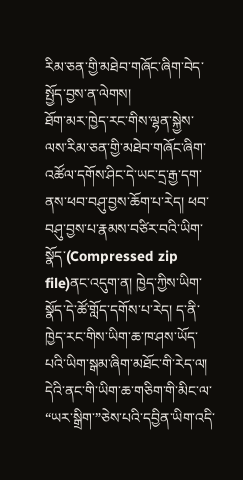རིམ་ཅན་གྱི་མཐེབ་གཞོང་ཞིག་བེད་སྤྱོད་བྱས་ན་ལེགས།
ཐོག་མར་ཁྱེད་རང་གིས་ལྷན་སྐྱེས་ལས་རིམ་ཅན་གྱི་མཐེབ་གཞོང་ཞིག་འཚོལ་དགོས་ཤིང་དེ་ཡང་དྲ་རྒྱ་དག་ནས་ཕབ་བཤུ་བྱས་ཆོག་པ་རེད། ཕབ་བཤུ་བྱས་པ་རྣམས་བཙིར་བའི་ཡིག་སྣོད་(Compressed zip file)ནང་འདུག་ན། ཁྱེད་ཀྱིས་ཡིག་སྣོད་དེ་ཚོ་གློད་དགོས་པ་རེད། ད་ནི་ཁྱེད་རང་གིས་ཡིག་ཆ་ཁ་ཤས་ཡོད་པའི་ཡིག་སྒམ་ཞིག་མཐོང་གི་རེད་ལ། དེའི་ནང་གི་ཡིག་ཆ་གཅིག་གི་མིང་ལ་ “ཡར་སྒྲིག་”ཅེས་པའི་དབྱིན་ཡིག་འདི་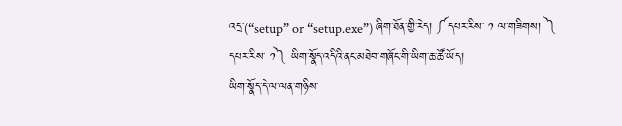འདྲ་(“setup” or “setup.exe”) ཞིག་ཐོན་གྱི་རེད། ༼དཔར་རིས་ ༡ ལ་གཟིགས། ༽
དཔར་རིས་ ༡༽ ཡིག་སྣོད་འདིའི་ནང་མཐེབ་གཞོང་གི་ཡིག་ཆ་ཚོ་ཡོད།
ཡིག་སྣོད་དེ་ལ་ལན་གཉིས་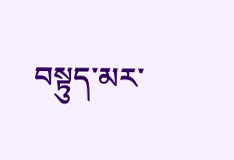བསྟུད་མར་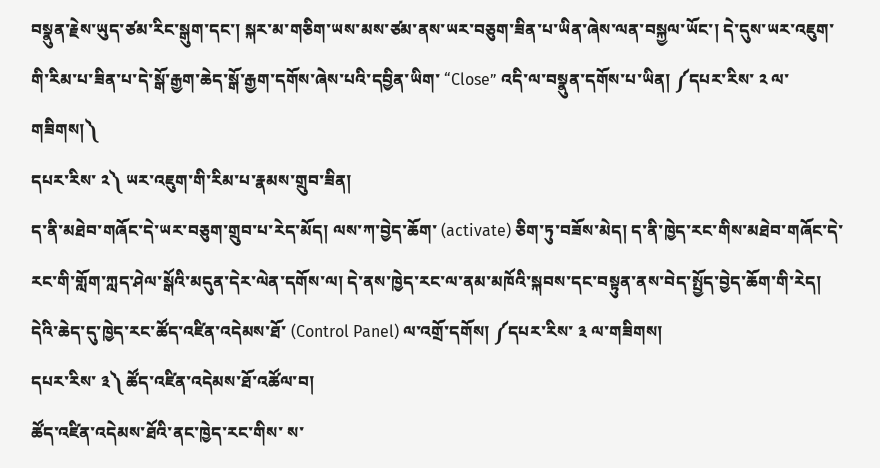བསྣུན་རྗེས་ཡུད་ཙམ་རིང་སྒུག་དང་། སྐར་མ་གཅིག་ཡས་མས་ཙམ་ནས་ཡར་བཅུག་ཟིན་པ་ཡིན་ཞེས་ལན་བསྐྱལ་ཡོང་། དེ་དུས་ཡར་འཇུག་གི་རིམ་པ་ཟིན་པ་དེ་སྒོ་རྒྱག་ཆེད་སྒོ་རྒྱག་དགོས་ཞེས་པའི་དབྱིན་ཡིག་ “Close” འདི་ལ་བསྣུན་དགོས་པ་ཡིན། ༼དཔར་རིས་ ༢ ལ་གཟིགས།༽
དཔར་རིས་ ༢༽ ཡར་འཇུག་གི་རིམ་པ་རྣམས་གྲུབ་ཟིན།
ད་ནི་མཐེབ་གཞོང་དེ་ཡར་བཅུག་གྲུབ་པ་རེད་མོད། ལས་ཀ་བྱེད་ཆོག་ (activate) ཅིག་ཏུ་བཟོས་མེད། ད་ནི་ཁྱེད་རང་གིས་མཐེབ་གཞོང་དེ་རང་གི་གློག་ཀླད་ཤེལ་སྒོའི་མདུན་དེར་ལེན་དགོས་ལ། དེ་ནས་ཁྱེད་རང་ལ་ནམ་མཁོའི་སྐབས་དང་བསྟུན་ནས་བེད་སྤྱོད་བྱེད་ཆོག་གི་རེད། དེའི་ཆེད་དུ་ཁྱེད་རང་ཚོད་འཛིན་འདེམས་ཐོ་ (Control Panel) ལ་འགྲོ་དགོས། ༼དཔར་རིས་ ༣ ལ་གཟིགས།
དཔར་རིས་ ༣༽ ཚོད་འཛིན་འདེམས་ཐོ་འཚོལ་བ།
ཚོད་འཛིན་འདེམས་ཐོའི་ནང་ཁྱེད་རང་གིས་ ས་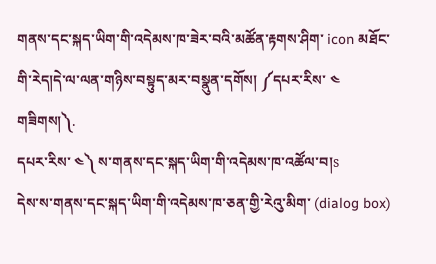གནས་དང་སྐད་ཡིག་གི་འདེམས་ཁ་ཟེར་བའི་མཚོན་རྟགས་ཤིག་ icon མཐོང་གི་རེད།དེ་ལ་ལན་གཉིས་བསྟུད་མར་བསྣུན་དགོས། ༼དཔར་རིས་ ༤ གཟིགས།༽.
དཔར་རིས་ ༤༽ ས་གནས་དང་སྐད་ཡིག་གི་འདེམས་ཁ་འཚོལ་བ།s
དེས་ས་གནས་དང་སྐད་ཡིག་གི་འདེམས་ཁ་ཅན་གྱི་རེའུ་མིག་ (dialog box)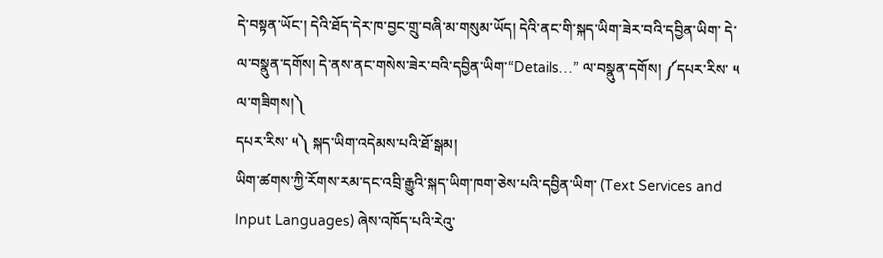དེ་བསྟན་ཡོང་། དེའི་ཐོད་དེར་ཁ་བྱང་གྲུ་བཞི་མ་གསུམ་ཡོད། དེའི་ནང་གི་སྐད་ཡིག་ཟེར་བའི་དབྱིན་ཡིག་ དེ་ལ་བསྣུན་དགོས། དེ་ནས་ནང་གསེས་ཟེར་བའི་དབྱིན་ཡིག་“Details…” ལ་བསྣུན་དགོས། ༼དཔར་རིས་ ༥ ལ་གཟིགས།༽
དཔར་རིས་ ༥༽ སྐད་ཡིག་འདེམས་པའི་ཐོ་སྒམ།
ཡིག་ཚགས་ཀྱི་རོགས་རམ་དང་འབྲི་རྒྱུའི་སྐད་ཡིག་ཁག་ཅེས་པའི་དབྱིན་ཡིག་ (Text Services and Input Languages) ཞེས་འཁོད་པའི་རེའུ་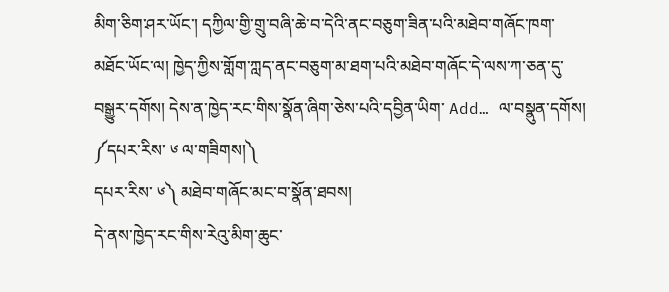མིག་ཅིག་ཤར་ཡོང་། དཀྱིལ་གྱི་གྲུ་བཞི་ཆེ་བ་དེའི་ནང་བཅུག་ཟིན་པའི་མཐེབ་གཞོང་ཁག་མཐོང་ཡོང་ལ། ཁྱེད་ཀྱིས་གློག་ཀླད་ནང་བཅུག་མ་ཐག་པའི་མཐེབ་གཞོང་དེ་ལས་ཀ་ཅན་དུ་བསྒྱུར་དགོས། དེས་ན་ཁྱེད་རང་གིས་སྣོན་ཞིག་ཅེས་པའི་དབྱིན་ཡིག་ Add… ལ་བསྣུན་དགོས། ༼དཔར་རིས་ ༦ ལ་གཟིགས།༽
དཔར་རིས་ ༦༽ མཐེབ་གཞོང་མང་བ་སྣོན་ཐབས།
དེ་ནས་ཁྱེད་རང་གིས་རེའུ་མིག་ཆུང་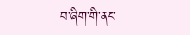བ་ཞིག་གི་ནང་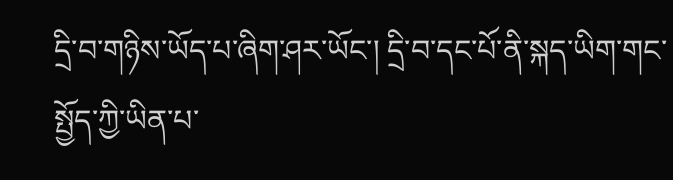དྲི་བ་གཉིས་ཡོད་པ་ཞིག་ཤར་ཡོང་། དྲི་བ་དང་པོ་ནི་སྐད་ཡིག་གང་སྤྱོད་ཀྱི་ཡིན་པ་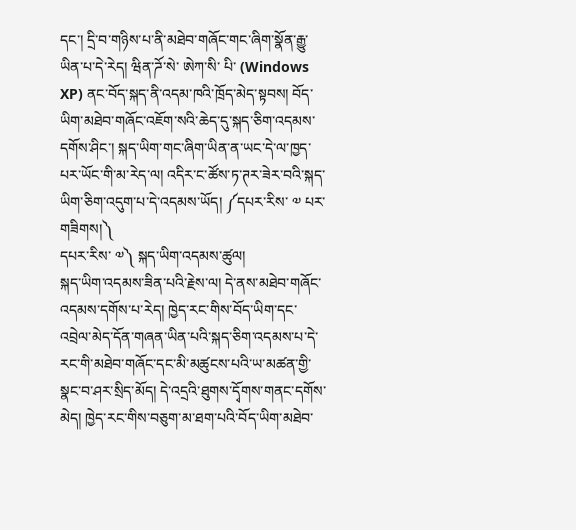དང་། དྲི་བ་གཉིས་པ་ནི་མཐེབ་གཞོང་གང་ཞིག་སྣོན་རྒྱུ་ཡིན་པ་དེ་རེད། ཝིན་ཌོ་སེ་ ཨེཀ་སི་ པི་ (Windows XP) ནང་བོད་སྐད་ནི་འདམ་ཁའི་ཁྲོད་མེད་སྟབས། བོད་ཡིག་མཐེབ་གཞོང་འཇོག་སའི་ཆེད་དུ་སྐད་ཅིག་འདམས་དགོས་ཤིང་། སྐད་ཡིག་གང་ཞིག་ཡིན་ན་ཡང་དེ་ལ་ཁྱད་པར་ཡོང་གི་མ་རེད་ལ། འདིར་ང་ཚོས་ཏ་ཊར་ཟེར་བའི་སྐད་ཡིག་ཅིག་འདུག་པ་དེ་འདམས་ཡོད། ༼དཔར་རིས་ ༧ པར་གཟིགས།༽
དཔར་རིས་ ༧༽ སྐད་ཡིག་འདམས་ཚུལ།
སྐད་ཡིག་འདམས་ཟིན་པའི་རྗེས་ལ། དེ་ནས་མཐེབ་གཞོང་འདམས་དགོས་པ་རེད། ཁྱེད་རང་གིས་བོད་ཡིག་དང་འབྲེལ་མེད་དོན་གཞན་ཡིན་པའི་སྐད་ཅིག་འདམས་པ་དེ་རང་གི་མཐེབ་གཞོང་དང་མི་མཚུངས་པའི་ཡ་མཚན་གྱི་སྣང་བ་ཤར་སྲིད་མོད། དེ་འདྲའི་ཐུགས་དྭོགས་གནང་དགོས་མེད། ཁྱེད་རང་གིས་བཅུག་མ་ཐག་པའི་བོད་ཡིག་མཐེབ་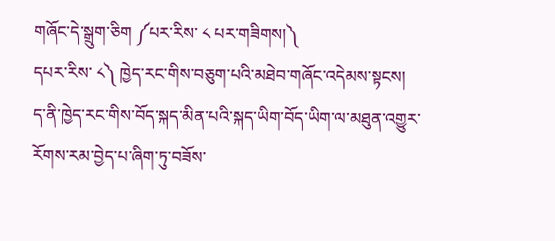གཞོང་དེ་སྒྲུག་ཅིག ༼པར་རིས་ ༨ པར་གཟིགས།༽
དཔར་རིས་ ༨༽ ཁྱེད་རང་གིས་བཅུག་པའི་མཐེབ་གཞོང་འདེམས་སྟངས།
ད་ནི་ཁྱེད་རང་གིས་བོད་སྐད་མིན་པའི་སྐད་ཡིག་བོད་ཡིག་ལ་མཐུན་འགྱུར་རོགས་རམ་བྱེད་པ་ཞིག་ཏུ་བཟོས་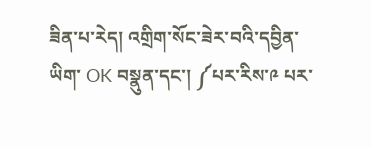ཟིན་པ་རེད། འགྲིག་སོང་ཟེར་བའི་དབྱིན་ཡིག་ OK བསྣུན་དང་། ༼པར་རིས་༩ པར་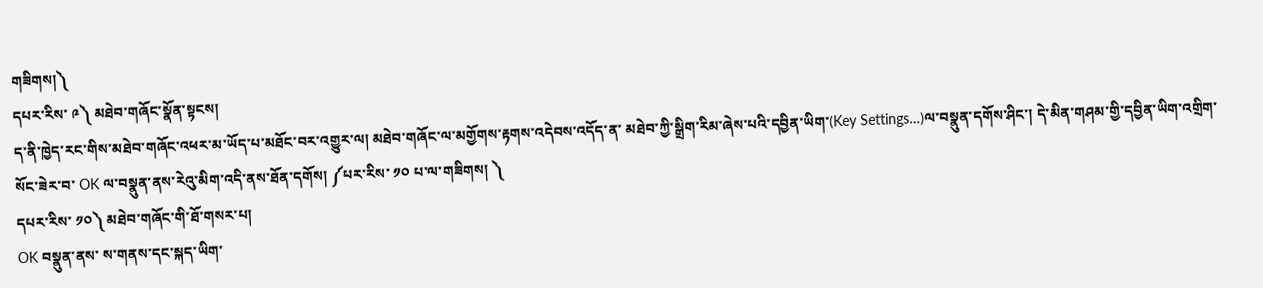གཟིགས།༽
དཔར་རིས་ ༩༽ མཐེབ་གཞོང་སྣོན་སྟངས།
ད་ནི་ཁྱེད་རང་གིས་མཐེབ་གཞོང་འཕར་མ་ཡོད་པ་མཐོང་བར་འགྱུར་ལ། མཐེབ་གཞོང་ལ་མགྱོགས་རྟགས་འདེབས་འདོད་ན་ མཐེབ་ཀྱི་སྒྲིག་རིམ་ཞེས་པའི་དབྱིན་ཡིག་(Key Settings…)ལ་བསྣུན་དགོས་ཤིང་། དེ་མིན་གཤམ་གྱི་དབྱིན་ཡིག་འགྲིག་སོང་ཟེར་བ་ OK ལ་བསྣུན་ནས་རེའུ་མིག་འདི་ནས་ཐོན་དགོས། ༼པར་རིས་ ༡༠ པ་ལ་གཟིགས། ༽
དཔར་རིས་ ༡༠༽ མཐེབ་གཞོང་གི་ཐོ་གསར་པ།
OK བསྣུན་ནས་ ས་གནས་དང་སྐད་ཡིག་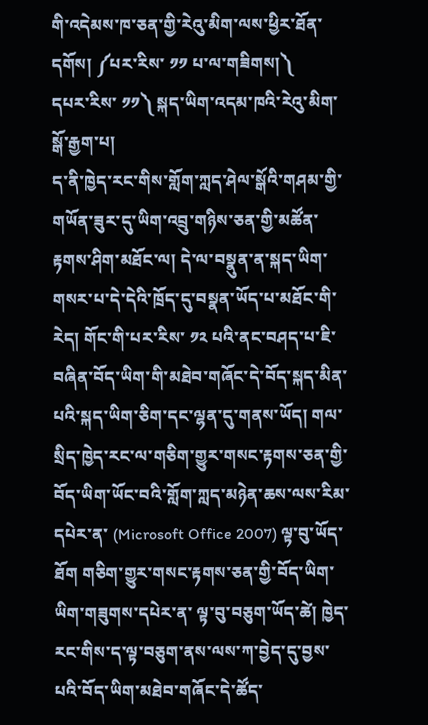གི་འདེམས་ཁ་ཅན་གྱི་རེའུ་མིག་ལས་ཕྱིར་ཐོན་དགོས། ༼པར་རིས་ ༡༡ པ་ལ་གཟིགས།༽
དཔར་རིས་ ༡༡༽ སྐད་ཡིག་འདམ་ཁའི་རེའུ་མིག་སྒོ་རྒྱག་པ།
ད་ནི་ཁྱེད་རང་གིས་གློག་ཀླད་ཤེལ་སྒོའི་གཤམ་གྱི་གཡོན་ཟུར་དུ་ཡིག་འབྲུ་གཉིས་ཅན་གྱི་མཚོན་རྟགས་ཤིག་མཐོང་ལ། དེ་ལ་བསྣུན་ན་སྐད་ཡིག་གསར་པ་དེ་དེའི་ཁྲོད་དུ་བསྣན་ཡོད་པ་མཐོང་གི་རེད། གོང་གི་པར་རིས་ ༡༢ པའི་ནང་བཤད་པ་ཇི་བཞིན་བོད་ཡིག་གི་མཐེབ་གཞོང་དེ་བོད་སྐད་མིན་པའི་སྐད་ཡིག་ཅིག་དང་ལྷན་དུ་གནས་ཡོད། གལ་སྲིད་ཁྱེད་རང་ལ་གཅིག་གྱུར་གསང་རྟགས་ཅན་གྱི་བོད་ཡིག་ཡོང་བའི་གློག་ཀླད་མཉེན་ཆས་ལས་རིམ་དཔེར་ན་ (Microsoft Office 2007) ལྟ་བུ་ཡོད་ཐོག གཅིག་གྱུར་གསང་རྟགས་ཅན་གྱི་བོད་ཡིག་ཡིག་གཟུགས་དཔེར་ན་ ལྟ་བུ་བཅུག་ཡོད་ཚེ། ཁྱེད་རང་གིས་ད་ལྟ་བཅུག་ནས་ལས་ཀ་བྱེད་དུ་བྱས་པའི་བོད་ཡིག་མཐེབ་གཞོང་དེ་ཚོད་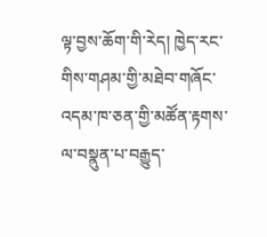ལྟ་བྱས་ཆོག་གི་རེད། ཁྱེད་རང་གིས་གཤམ་གྱི་མཐེབ་གཞོང་འདམ་ཁ་ཅན་གྱི་མཚོན་རྟགས་ལ་བསྣུན་པ་བརྒྱུད་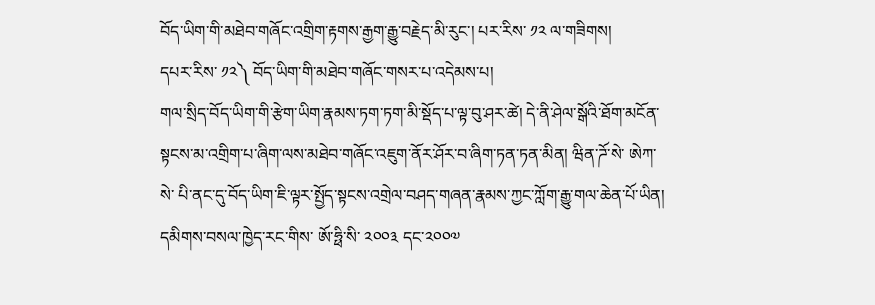བོད་ཡིག་གི་མཐེབ་གཞོང་འགྲིག་རྟགས་རྒྱག་རྒྱུ་བརྗེད་མི་རུང་། པར་རིས་ ༡༢ ལ་གཟིགས།
དཔར་རིས་ ༡༢༽ བོད་ཡིག་གི་མཐེབ་གཞོང་གསར་པ་འདེམས་པ།
གལ་སྲིད་བོད་ཡིག་གི་རྩེག་ཡིག་རྣམས་ཏག་ཏག་མི་སྡོད་པ་ལྟ་བུ་ཤར་ཚེ། དེ་ནི་ཤེལ་སྒོའི་ཐོག་མངོན་སྟངས་མ་འགྲིག་པ་ཞིག་ལས་མཐེབ་གཞོང་འཇུག་ནོར་ཤོར་བ་ཞིག་ཏན་ཏན་མིན། ཝིན་ཌོ་སེ་ ཨེཀ་སེ་ པི་ནང་དུ་བོད་ཡིག་ཇི་ལྟར་སྤྱོད་སྟངས་འགྲེལ་བཤད་གཞན་རྣམས་ཀྱང་ཀློག་རྒྱུ་གལ་ཆེན་པོ་ཡིན། དམིགས་བསལ་ཁྱེད་རང་གིས་ ཨོ་ཧྥི་སི་ ༢༠༠༣ དང་༢༠༠༧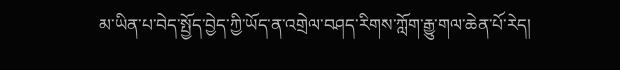མ་ཡིན་པ་བེད་སྤྱོད་བྱེད་ཀྱི་ཡོད་ན་འགྲེལ་བཤད་རིགས་ཀློག་རྒྱུ་གལ་ཆེན་པོ་རེད།